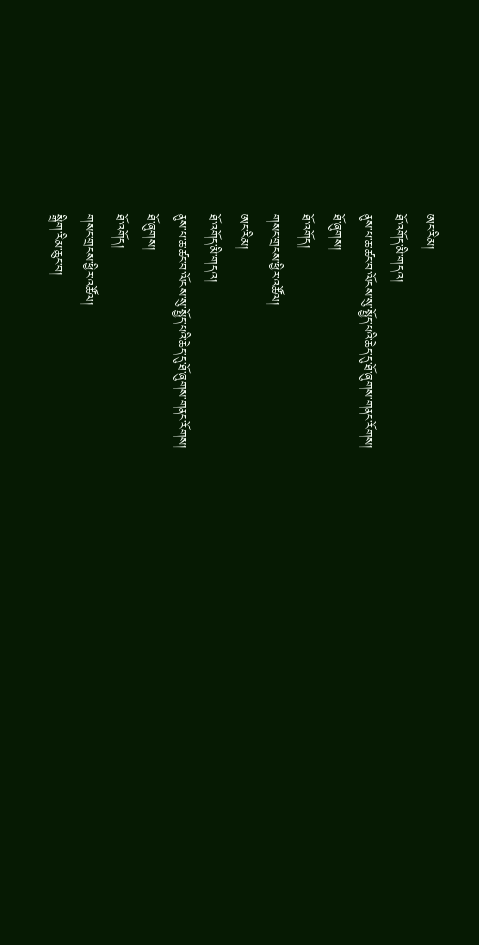ཨང་རིམ།
ཐོ་འགོད་མི་གདའ།
ནུས་པ་ཆ་ཚང་བ་ལོངས་སུ་སྤྱོད་པའི་ཆེད་དུ་ཐོ་ཞུགས་གནང་རོགས།
ཐོ་ཞུགས།
ཐོ་འགོད།
གསང་གྲངས་ཕྱིར་འཚོལ།
ཨང་རིམ།
ཐོ་འགོད་མི་གདའ།
ནུས་པ་ཆ་ཚང་བ་ལོངས་སུ་སྤྱོད་པའི་ཆེད་དུ་ཐོ་ཞུགས་གནང་རོགས།
ཐོ་ཞུགས།
ཐོ་འགོད།
གསང་གྲངས་ཕྱིར་འཚོལ།
སྒྲིག་རིམ་ཆུང་བ།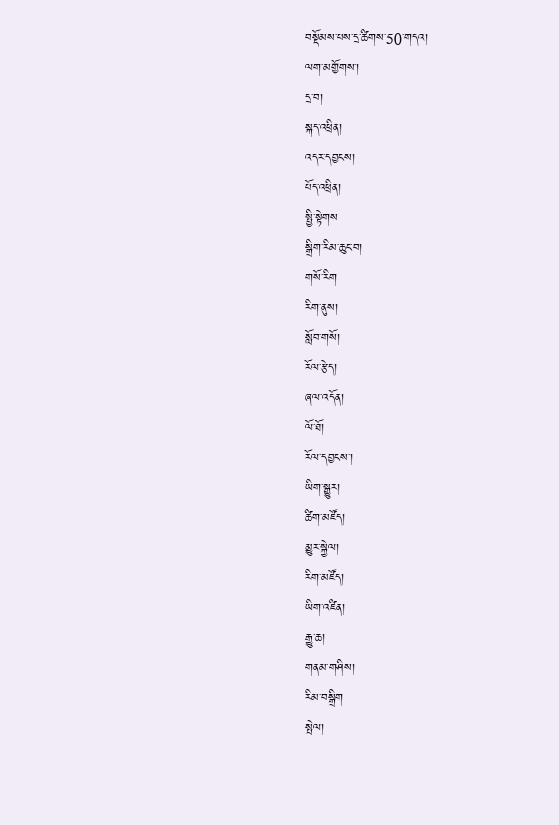བསྡོམས་པས་དྲ་ཚིགས་50་གདའ།
ལག་མགྱོགས་།
དྲ་བ།
སྐད་འཕྲིན།
འདར་དབྱངས།
པོད་འཕྲིན།
སྤྱི་སྟེགས
སྒྲིག་རིམ་ཆུང་བ།
གསོ་རིག
རིག་ནུས།
སློབ་གསོ།
རོལ་རྩེད།
ཞལ་འདོན།
ལོ་ཐོ།
རོལ་དབྱངས་།
ཡིག་སྒྱུར།
ཚིག་མཛོད།
མྱུར་སྐྱེལ།
རིག་མཛོད།
ཡིག་འཛིན།
རྒྱུ་ཆ།
གནམ་གཤིས།
རིམ་བསྒྲིག
སྤེལ།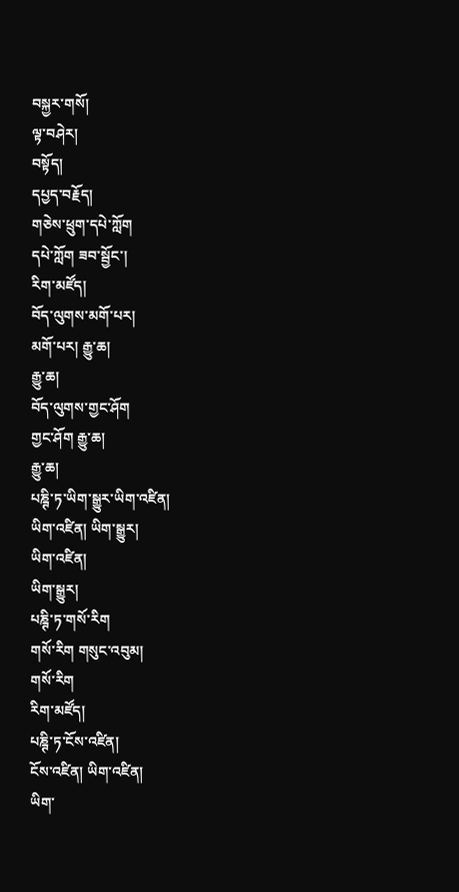བསྐྱར་གསོ།
ལྟ་བཤེར།
བསྟོད།
དཔྱད་བརྗོད།
གཅེས་ཕྲུག་དཔེ་ཀློག
དཔེ་ཀློག ཟབ་སྦྱོང་།
རིག་མཛོད།
བོད་ལུགས་མགོ་པར།
མགོ་པར། རྒྱུ་ཆ།
རྒྱུ་ཆ།
བོད་ལུགས་གྱང་ཤོག
གྱང་ཤོག རྒྱུ་ཆ།
རྒྱུ་ཆ།
པཎྚི་ཏ་ཡིག་སྒྱུར་ཡིག་འཛིན།
ཡིག་འཛིན། ཡིག་སྒྱུར།
ཡིག་འཛིན།
ཡིག་སྒྱུར།
པཎྚི་ཏ་གསོ་རིག
གསོ་རིག གསུང་འབུམ།
གསོ་རིག
རིག་མཛོད།
པཎྚི་ཏ་ངོས་འཛིན།
ངོས་འཛིན། ཡིག་འཛིན།
ཡིག་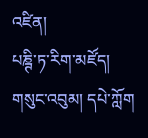འཛིན།
པཎྚི་ཏ་རིག་མཛོད།
གསུང་འབུམ། དཔེ་ཀློག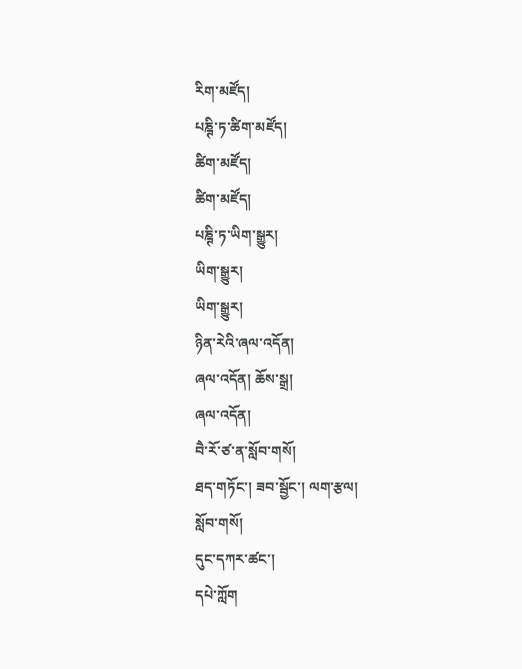རིག་མཛོད།
པཎྚི་ཏ་ཚིག་མཛོད།
ཚིག་མཛོད།
ཚིག་མཛོད།
པཎྚི་ཏ་ཡིག་སྒྱུར།
ཡིག་སྒྱུར།
ཡིག་སྒྱུར།
ཉིན་རེའི་ཞལ་འདོན།
ཞལ་འདོན། ཆོས་སྒྲ།
ཞལ་འདོན།
བཻ་རོ་ཙ་ན་སློབ་གསོ།
ཐད་གཏོང་། ཟབ་སྦྱོང་། ལག་རྩལ།
སློབ་གསོ།
དུང་དཀར་ཚང་།
དཔེ་ཀློག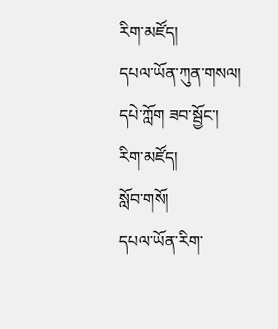རིག་མཛོད།
དཔལ་ཡོན་ཀུན་གསལ།
དཔེ་ཀློག ཟབ་སྦྱོང་།
རིག་མཛོད།
སློབ་གསོ།
དཔལ་ཡོན་རིག་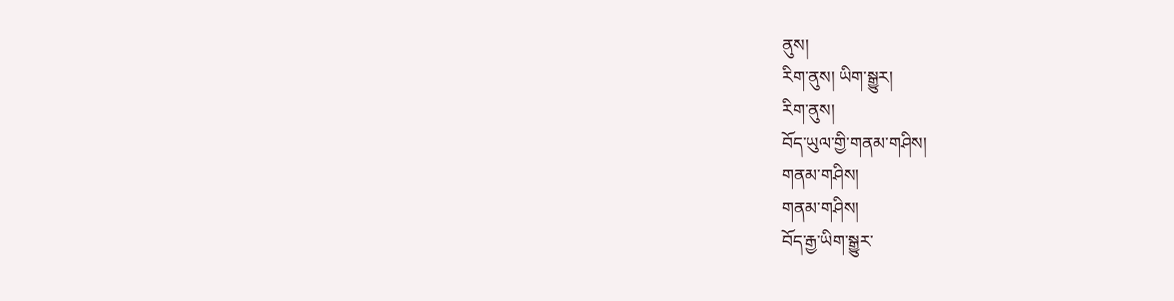ནུས།
རིག་ནུས། ཡིག་སྒྱུར།
རིག་ནུས།
བོད་ཡུལ་གྱི་གནམ་གཤིས།
གནམ་གཤིས།
གནམ་གཤིས།
བོད་རྒྱ་ཡིག་སྒྱུར་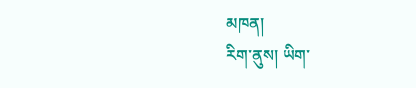མཁན།
རིག་ནུས། ཡིག་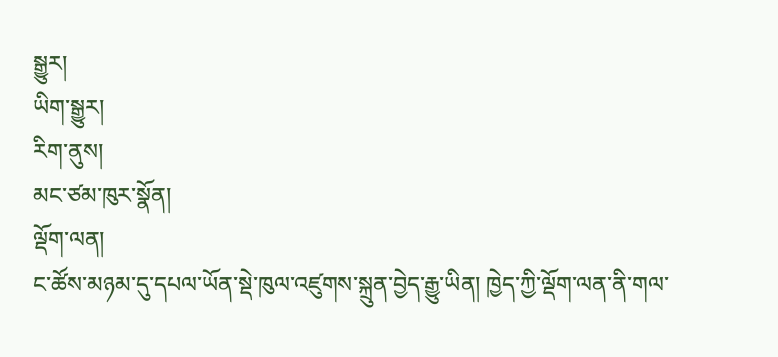སྒྱུར།
ཡིག་སྒྱུར།
རིག་ནུས།
མང་ཙམ་ཁུར་སྣོན།
ལྡོག་ལན།
ང་ཚོས་མཉམ་དུ་དཔལ་ཡོན་སྡེ་ཁུལ་འཛུགས་སྐྲུན་བྱེད་རྒྱུ་ཡིན། ཁྱེད་ཀྱི་ལྡོག་ལན་ནི་གལ་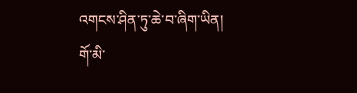འགངས་ཤིན་ཏུ་ཆེ་བ་ཞིག་ཡིན།
གོ་མི་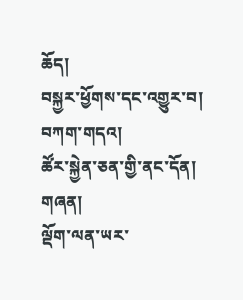ཆོད།
བསྐྱར་ཕྱོགས་དང་འགྱུར་བ།
བཀག་གདའ།
ཚོར་སྐྱེན་ཅན་གྱི་ནང་དོན།
གཞན།
ལྡོག་ལན་ཡར་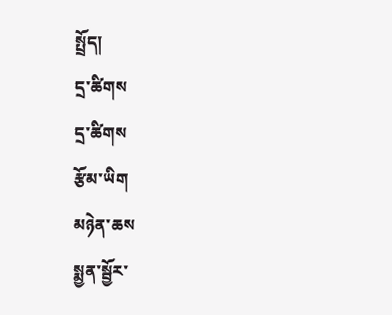སྤྲོད།
དྲ་ཚིགས
དྲ་ཚིགས
རྩོམ་ཡིག
མཉེན་ཆས
སྨྱན་སྦྱོར་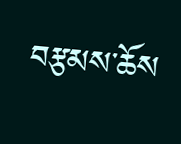བརྩམས་ཆོས